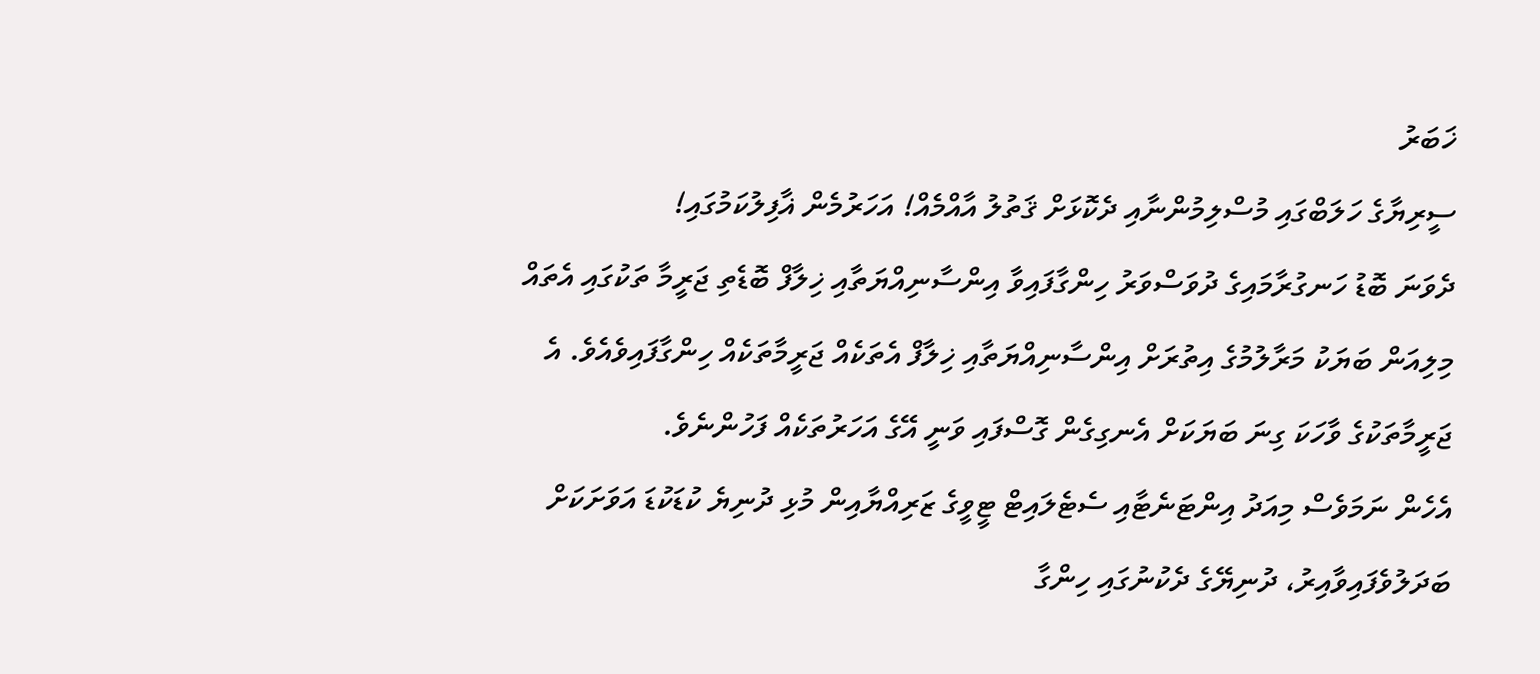ޚަބަރު
ސީރިޔާގެ ހަލަބްގައި މުސްލިމުންނާއި ދެކޮޅަށް ޤަތުލު އާއްމެއް! އަހަރުމެން ޣާފިލުކަމުގައި!
ދެވަނަ ބޮޑު ހަނގުރާމައިގެ ދުވަސްވަރު ހިންގާފައިވާ އިންސާނިއްޔަތާއި ޚިލާފް ބޮޑެތި ޖަރީމާ ތަކުގައި އެތައް މިލިއަން ބަޔަކު މަރާލުމުގެ އިތުރަށް އިންސާނިއްޔަތާއި ޚިލާފް އެތަކެއް ޖަރީމާތަކެއް ހިންގާފައިވެއެވެ. އެ ޖަރީމާތަކުގެ ވާހަކަ ގިނަ ބަޔަކަށް އެނގިގެން ގޮސްފައި ވަނީ އޭގެ އަހަރުތަކެއް ފަހުންނެވެ.
އެހެން ނަމަވެސް މިއަދު އިންޓަނެޓާއި ސެޓެލައިޓް ޓީވީގެ ޒަރިއްޔާއިން މުޅި ދުނިޔެ ކުޑަކުޑަ އަވަށަކަށް ބަދަލުވެފައިވާއިރު، ދުނިޔޭގެ ދެކުނުގައި ހިންގާ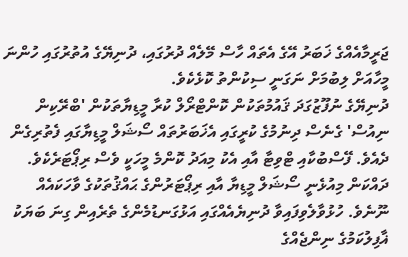ޖަރީމާއެއްގެ ޚަބަރު އޭގެ އެތައް ހާސް މޭލެއް ދުރުގައި، ދުނިޔޭގެ އުތުރުގައި ހުންނަ މީހާއަށް ލިބުމަށް ނަގަނީ ސިކުންތު ކޮޅެކެވެ.
ދުނިޔޭގެ ނުފޫޒުގަދަ ޤައުމުތަކުން ކޮންޓްރޯލް ކުރާ މީޑިޔާތަކުން 'ބްރޭކިން ނިއުސް' ގެނެސް ދިނުމުގެ ކުރީގައި އެޚަބަރުތައް ސޯޝަލް މީޑިޔާގައި ފެތުރިގެން ދެއެވެ. ފޭސްބުކާއި ޓްވިޓާ އާއި އެކު މިއަދު ކޮންމެ މީހަކީ ވެސް ރިޕޯޓަރެކެވެ.
ދައްކަން މިއުޅެނީ ސޯޝަލް މީޑިޔާ އާއި ރިޕޯޓަރުންގެ ޙައްޤުތަކުގެ ވާހަކައެއް ނޫނެވެ. ހުޅުވާލެވިފައިވާ ދުނިޔެއެއްގައި އަޅުގަނޑުމެންގެ ތެރެއިން ގިނަ ބަޔަކު ޣާފިލުކަމުގެ ނިންޖެއްގެ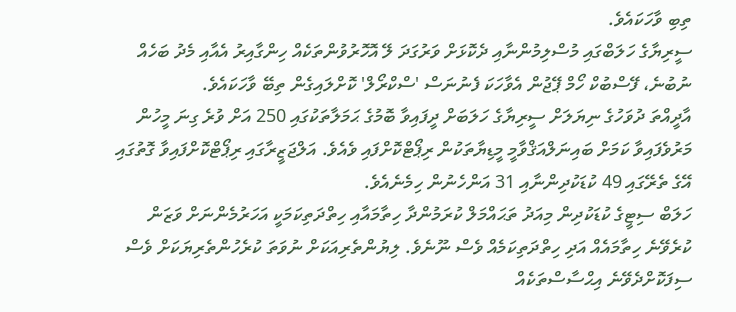ތިބި ވާހަކައެވެ.
ސީރިޔާގެ ހަލަބްގައި މުސްލިމުންނާއި ދެކޮޅަށް ވަރުގަދަ ލޭ އޮހޮރުވުންތަކެއް ހިންގާއިރު އެއާއި މެދު ބަހެއް ނުބުނެ، ފޭސްބުކް ހޯމް ޕޭޖުން އެވާހަކަ ފެނުނަސް 'ސްކްރޯލް' ކޮށްލައިގެން ތިބޭ ވާހަކައެވެ.
އާދީއްތަ ދުވަހުގެ ނިޔަލަށް ސީރިޔާގެ ހަލަބަށް ދީފައިވާ ބޮމުގެ ޙަމަލާތަކުގައި 250 އަށް ވުރެ ގިނަ މީހުން މަރުވެފައިވާ ކަމަށް ބައިނަލްއަޤްވާމީ މީޑިޔާތަކުން ރިޕޯޓްކޮށްފައި ވެއެވެ. އަލްޖަޒީރާގައި ރިޕޯޓްކޮށްފައިވާ ގޮތުގައި އޭގެ ތެރޭގައި 49 ކުޑަކުދިންނާއި 31 އަންހެނުން ހިމެނެއެވެ.
ހަލަބް ސިޓީގެ ކުޑަކުދިން މިއަދު ތަޙައްމަލް ކުރަމުންދާ ހިތާމައާއި ހިތްދަތިކަމަކީ އަހަރުމެންނަށް ވަޒަން ކުރެވޭނެ ހިތާމައެއް އަދި ހިތްދަތިކަމެއް ވެސް ނޫނެވެ. ލިޔުންތެރިއަކަށް ނުވަތަ ކުރެހުންތެރިޔަކަށް ވެސް ސިފަކޮށްދެވޭނެ އިޙްސާސްތަކެއް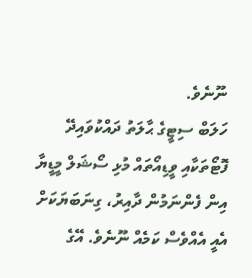ނޫނެވެ.
ހަލަބް ސިޓީގެ ޙާލަތު ދައްކުވައިދޭ ފޮޓޯތަކާއި ވީޑިއޯތައް މުޅި ސޯޝަލް މީޑީޔާ އިން ފެންނަމުން ދާއިރު، ގިނަބަޔަކަށް އެއީ އެއްވެސް ކަމެއް ނޫނެވެ. އޭގެ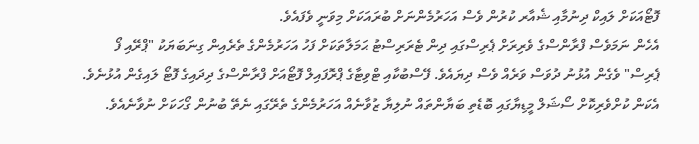ފޮޓޯއަކަށް ލައިކް ދިނުމާއި ޝެއާރ ކުރުން ވެސް އަހަރުމެންނަށް ބުރައަކަށް މިވަނީ ވެފައެވެ.
އެހެން ނަމަވެސް ފްރާންސްގެ ވެރިރަށް ޕެރިސްގައި ދިން ޓެރަރިސްޓު ޙަމަލާތަކަށް ފަހު އަހަރުމެންގެ ތެރެއިން ގިނަބަޔަކު "ޕްރޭއި ފޯ ޕެރިސް" ވެގެން އުޅުނު ދުވަސް ވަރެއް ވެސް ދިޔައެވެ. ފޭސްބުކާއި ޓްވިޓާގެ ޕްރޮފައިލް ފޮޓޯއަށް ފްރާންސްގެ ދިދައިގެ ފޮޓޯ ލައިގެން އުޅުނެވެ. އެކަން ކުށްވެރިކޮށް ސޯޝަލް މީޑިޔާގައި ބޮޑެތި ބަޔާންތައް ނުލިޔާ ޒުވާނެއް އަހަރުމެންގެ ތެރޭގައި ނެތޭ ބުނުން ގޯހަކަށް ނުވާނެއެވެ.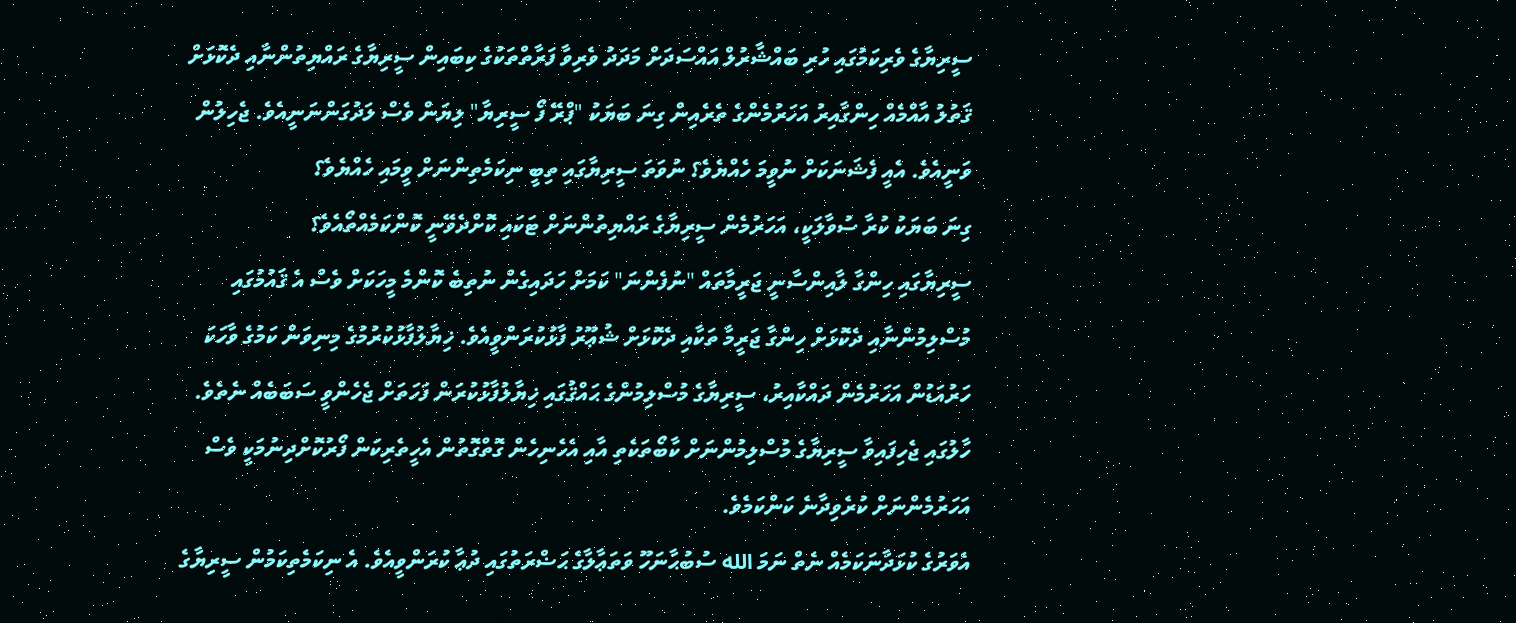ސީރިޔާގެ ވެރިކަމުގައި ހުރި ބައްޝާރުލް އައްސަދަށް މަދަދު ވެރިވާ ފަރާތްތަކުގެ ކިބައިން ސީރިޔާގެ ރައްޔިތުންނާއި ދެކޮޅަށް ޤަތުލު އާއްމެއް ހިންގާއިރު އަހަރުމެންގެ ތެރެއިން ގިނަ ބަޔަކު "ޕްރޭ ފޯ ސީރިޔާ" ލިޔަން ވެސް ލަދުގަންނަނީއެވެ. ޖެހިލުން ވަނީއެވެ. އެއީ ފެޝަނަކަށް ނުވީމަ ހެއްޔެވެ؟ ނުވަތަ ސީރިޔާގައި ތިބީ ނިކަމެތިންނަށް ވީމައި ހެއްޔެވެ؟
ގިނަ ބަޔަކު ކުރާ ސުވާލަކީ، އަހަރުމެން ސީރިޔާގެ ރައްޔިތުންނަށް ޓަކައި ކޮށްދެވޭނީ ކޮންކަމެއްތޯއެވެ؟
ސީރިޔާގައި ހިންގާ ލާއިންސާނީ ޖަރީމާތައް "ނުފެންނަ" ކަމަށް ހަދައިގެން ނުތިބެ ކޮންމެ މީހަކަށް ވެސް އެ ޤައުމުގައި މުސްލިމުންނާއި ދެކޮޅަށް ހިންގާ ޖަރީމާ ތަކާއި ދެކޮޅަށް ޝުޢޫރު ފާޅުކުރަންވީއެވެ. ޚިޔާލުފާޅުކުރުމުގެ މިނިވަން ކަމުގެ ވާހަކަ ހަރުއަޑުން އަހަރުމެން ދައްކާއިރު، ސީރިޔާގެ މުސްލިމުންގެ ޙައްޤުގައި ޚިޔާލުފާޅުކުރަން ފަހަތަށް ޖެހެންވީ ސަބަބެއް ނެތެވެ.
ހާލުގައި ޖެހިފައިވާ ސީރިޔާގެ މުސްލިމުންނަށް ކާބޯތަކެތި އާއި އެހެނިހެން ގޮތްގޮތުން އެހީތެރިކަން ފޯރުކޮށްދިނުމަކީ ވެސް އަހަރުމެންނަށް ކުރެވިދާނެ ކަންކަމެވެ.
އެވަރުގެ ކުޅަދާނަކަމެއް ނެތް ނަމަ الله ސުބުޙާނަހޫ ވަތަޢާލާގެ ޙަޟްރަތުގައި ދުޢާ ކުރަންވީއެވެ. އެ ނިކަމެތިކަމުން ސީރިޔާގެ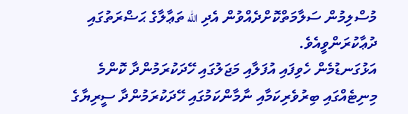މުސްލިމުން ސަލާމަތްކޮށްދެއްވުން އެދި الله ތަޢާލާގެ ޙަޟްރަތުގައި ދުޢާކުރަންވީއެވެ.
އަޅުގަނޑުމެން ހެވިފައި އުފަލާއި މަޖަލުގައި ހޭދަކުރަމުންދާ ކޮންމެ މިނިޓެއްގައި ބިރުވެރިކަމާއި ނާމާންކަމުގައި ހޭދަކުރަމުންދާ ސީރިޔާގެ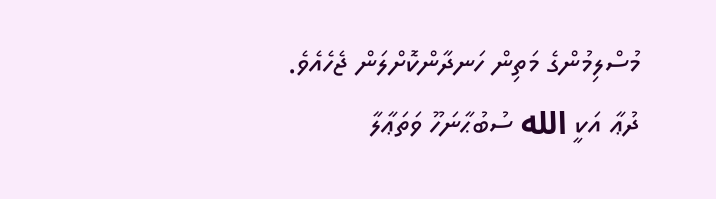މުސްލިމުންގެ މަތިން ހަނދާންކޮށްލަން ޖެހެއެވެ.
ދުޢާ އަކީ الله ސުބުޙާނަހޫ ވަތަޢާލާ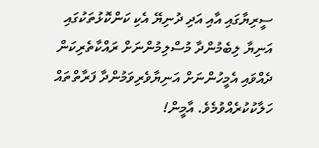ސީރިޔާގައި އާއި އަދި ދުނިޔޭ އެކި ކަންކޮޅުތަކުގައި އަނިޔާ ލިބެމުންދާ މުސްލިމުންނަށް ރައްކާތެރިކަން ދެއްވައި އެމީހުންނަށް އަނިޔާވެރިވަމުންދާ ފަރާތްތައް ހަލާކުކުރެއްވުމެވެ. އާމީން!